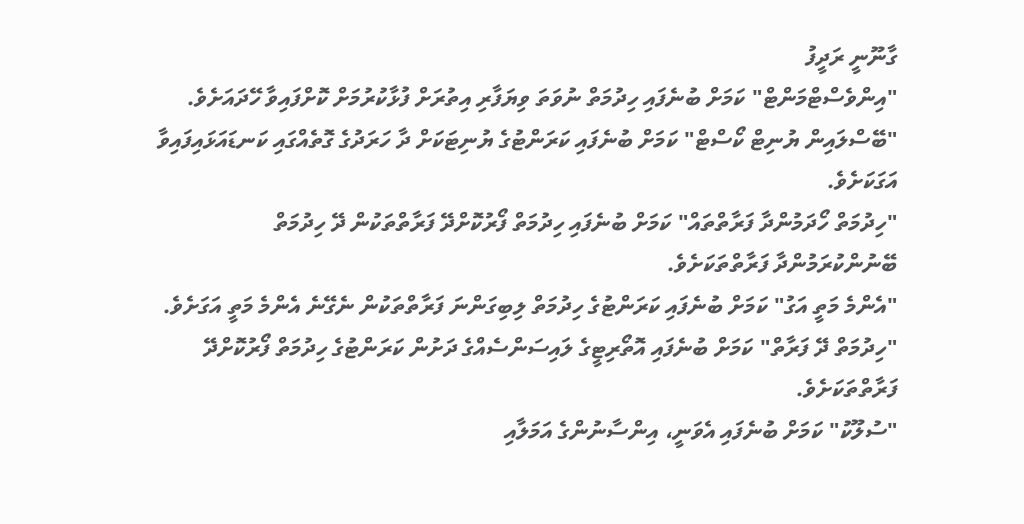ގާނޫނީ ރަދީފު
"އިންވެސްޓްމަންޓް" ކަމަށް ބުނެފައި ހިދުމަތް ނުވަތަ ވިޔަފާރި އިތުރަށް ފުޅާކުރުމަށް ކޮށްފައިވާ ހޭދައަށެވެ.
"ބޭސްލައިން ޔުނިޓް ކޯސްޓް" ކަމަށް ބުނެފައި ކަރަންޓުގެ ޔުނިޓަކަށް ދާ ހަރަދުގެ ގޮތެއްގައި ކަނޑައަޅައިފައިވާ އަގަކަށެވެ.
"ހިދުމަތް ހޯދަމުންދާ ފަރާތްތައް" ކަމަށް ބުނެފައި ހިދުމަތް ފޯރުކޮށްދޭ ފަރާތްތަކުން ދޭ ހިދުމަތް ބޭނުންކުރަމުންދާ ފަރާތްތަކަށެވެ.
"އެންމެ މަތީ އަގު" ކަމަށް ބުނެފައި ކަރަންޓުގެ ހިދުމަތް ލިބިގަންނަ ފަރާތްތަކުން ނެގޭނެ އެންމެ މަތީ އަގަށެވެ.
"ހިދުމަތް ދޭ ފަރާތް" ކަމަށް ބުނެފައި އޮތޯރިޓީގެ ލައިސަންސެއްގެ ދަށުން ކަރަންޓުގެ ހިދުމަތް ފޯރުކޮށްދޭ ފަރާތްތަކަށެވެ.
"ސުލޫކު" ކަމަށް ބުނެފައި އެވަނީ، އިންސާނުންގެ އަމަލާއި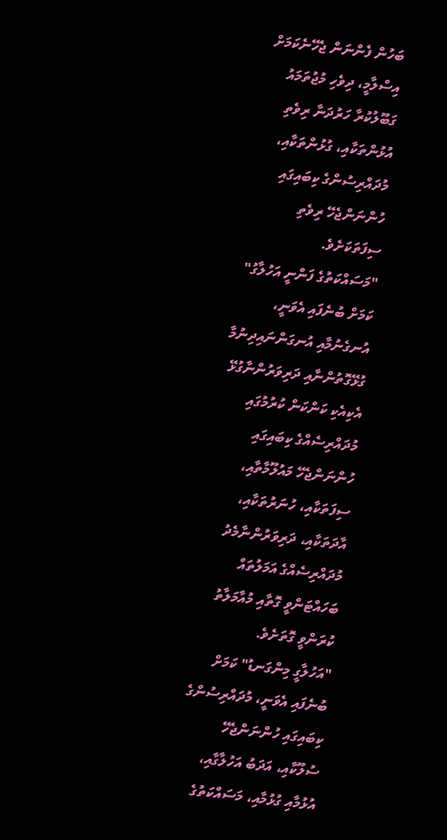ބަހުން ފެންނަން ޖެހޭނެކަމަށް އިސްލާމީ، ދިވެހި މުޖުތަމައު ގަބޫލުކުރާ ހަރުދަނާ ރިވެތި އުޅުންތަކާއި، ގުޅުންތަކާއި، މުދައްރިސުންގެ ކިބައިގައި ހުންނަންޖެހޭ ރިވެތި ސިފަތަކަށެވެ.
"މަސައްކަތުގެ ފަންނީ އަހުލާގު" ކަމަށް ބުނެފައި އެވަނީ، އުނގެނުމާއި އުނގަންނައިދިނުމާ ގުޅޭގޮތުންނާއި ދަރިވަރުންނާގުޅޭ އެކިއެކި ކަންކަން ކުރުމުގައި މުދައްރިސެއްގެ ކިބައިގައި ހުންނަންޖެހޭ މައުލޫމާތާއި، ސިފަތަކާއި، ހުނަރުތަކާއި، އާދަތަކާއި، ދަރިވަރުންނާމެދު މުދައްރިސެއްގެ އަމަލުތައް ބަހައްޓަންވީ ގޮތާއި މުއާމަލާތު ކުރަންވީ ގޮތަށެވެ.
"އަހުލާގީ މިންގަނޑު" ކަމަށް ބުނެފައި އެވަނީ، މުދައްރިސުންގެ ކިބައިގައި ހުންނަންޖެހޭ ސުލޫކާއި، އަދަބު އަހުލާގާއި، އުޅުމާއި ގުޅުމާއި، މަސައްކަތުގެ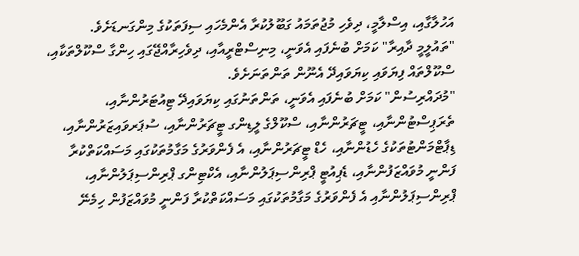އަހުލާގާއި، އިސްލާމީ، ދިވެހި މުޖުތަމައު ގަބޫލުކުރާ އެންމެހައި ސިފަތަކުގެ މިންގަނޑަށެވެ.
"ތައުލީމީ ދާއިރާ" ކަމަށް ބުނެފައި އެވަނީ، މިނިސްޓްރީއާއި، ދިވެހިރާއްޖޭގައި ހިންގާ ސްކޫލްތަކާއި، ސްކޫލްތައް ފިޔަވައި ކިޔަވައިދޭ އެނޫން ތަންތަނަށެވެ.
"މުދައްރިސުން" ކަމަށް ބުނެފައި އެވަނީ، ތަންތަނުގައި ކިޔަވައިދޭ ޓިއުޓަރުންނާއި، ތެރަޕިސްޓުންނާއި، ޓީޗަރުންނާއި، ސްކޫލްގެ ލީޑިންގ ޓީޗަރުންނާއި، ސުޕަރވައިޒަރުންނާއި، ޑިޕާޓްމަންޓުތަކުގެ ހެޑުންނާއި، ހެޑް ޓީޗަރުންނާއި، އެ ފެންވަރުގެ މަގާމުތަކުގައި މަސައްކަތްކުރާ ފަންނީ މުވައްޒަފުންނާއި، ޑެޕިއުޓީ ޕްރިންސިޕަލުންނާއި، އެކްޓިންގ ޕްރިންސިޕަލުންނާއި، ޕްރިންސިޕަލުންނާއި އެ ފެންވަރުގެ މަގާމުތަކުގައި މަސައްކަތްކުރާ ފަންނީ މުވައްޒަފުން ހިމެނޭ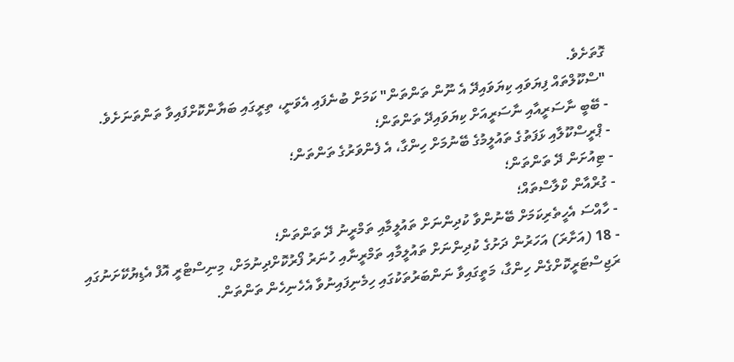ގޮތަށެވެ.
"ސްކޫލްތައް ފިޔަވައި ކިޔަވައިދޭ އެ ނޫން ތަންތަން" ކަމަށް ބުނެފައި އެވަނީ، ތިރީގައި ބަޔާންކޮށްފައިވާ ތަންތަނަށެވެ.
- ބޭބީ ނާސަރީއާއި ނާސަރީއަށް ކިޔަވައިދޭ ތަންތަން؛
- ޕްރީސްކޫލާއި ޅަފަތުގެ ތައުލީމުގެ ބޭނުމަށް ހިންގާ، އެ ފެންވަރުގެ ތަންތަން؛
- ޓިއުށަން ދޭ ތަންތަން؛
- ގުރްއާން ކްލާސްތައް؛
- ހާއްސަ އެހީތެރިކަމަށް ބޭނުންވާ ކުދިންނަށް ތައުލީމާއި ތަމްރީނު ދޭ ތަންތަން؛
- 18 (އަށާރަ) އަހަރުން ދަށުގެ ކުދިންނަށް ތައުލީމާއި ތަމްރީނާއި ހުނަރު ފޯރުކޮށްދިނުމަށް، މިނިސްޓްރީ އޮފް އެޑިޔުކޭށަނުގައި ރަޖިސްޓަރީކޮށްގެން ހިންގާ، މަތީގައިވާ ނަންބަރުތަކުގައި ހިމެނިފައިނުވާ އެހެނިހެން ތަންތަން.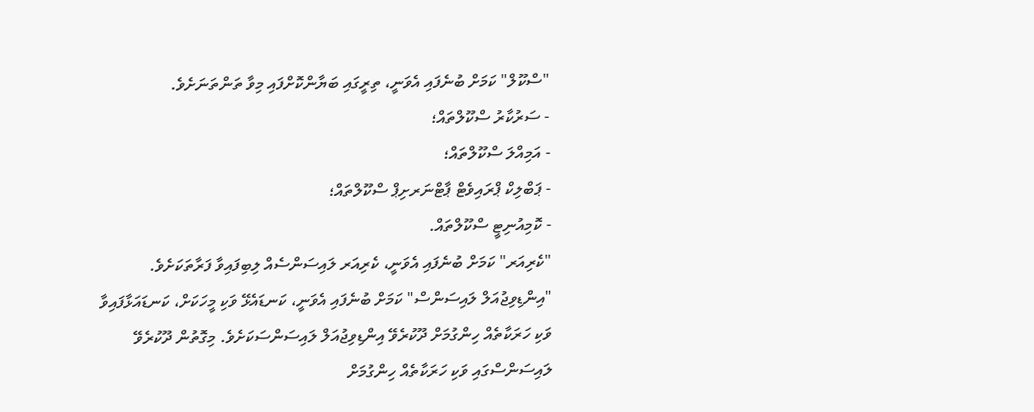"ސްކޫލް" ކަމަށް ބުނެފައި އެވަނީ، ތިރީގައި ބަޔާންކޮށްފައި މިވާ ތަންތަނަށެވެ.
- ސަރުކާރު ސްކޫލްތައް؛
- އަމިއްލަ ސްކޫލްތައް؛
- ޕަބްލިކް ޕްރައިވެޓް ޕާޓްނަރށިޕް ސްކޫލްތައް؛
- ކޮމިއުނިޓީ ސްކޫލްތައް.
"ކެރިއަރ" ކަމަށް ބުނެފައި އެވަނީ، ކެރިއަރ ލައިސަންސެއް ލިބިފައިވާ ފަރާތަކަށެވެ.
"އިންޑިވިޖުއަލް ލައިސަންސް" ކަމަށް ބުނެފައި އެވަނީ، ކަނޑައެޅޭ ވަކި މީހަކަށް، ކަނޑައަޅާފައިވާ ވަކި ހަރަކާތެއް ހިންގުމަށް ދޫކުރެވޭ އިންޑިވިޖުއަލް ލައިސަންސަކަށެވެ. މިގޮތުން ދޫކުރެވޭ ލައިސަންސްގައި ވަކި ހަރަކާތެއް ހިންގުމަށް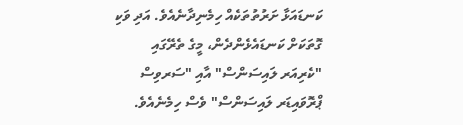ކަނޑައަޅާ ށަރުތުތަކެއް ހިމެނިދާނެއެވެ. އަދި ވަކި ގޮތަކަށް ކަނޑައެޅެންދެން، މީގެ ތެރޭގައި "ކެރިއަރ ލައިސަންސް" އާއި "ސަރވިސް ޕްރޮވައިޑަރ ލައިސަންސް" ވެސް ހިމެނެއެވެ.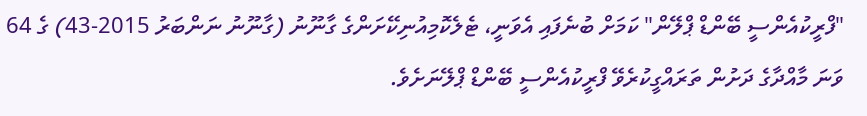"ފްރީކުއެންސީ ބޭންޑް ޕްލޭން" ކަމަށް ބުނެފައި އެވަނީ، ޓެލެކޮމިއުނިކޭށަންގެ ގާނޫނު (ގާނޫނު ނަންބަރު 2015-43) ގެ 64 ވަނަ މާއްދާގެ ދަށުން ތަރައްގީކުރެވޭ ފްރީކުއެންސީ ބޭންޑް ޕްލޭނަށެވެ.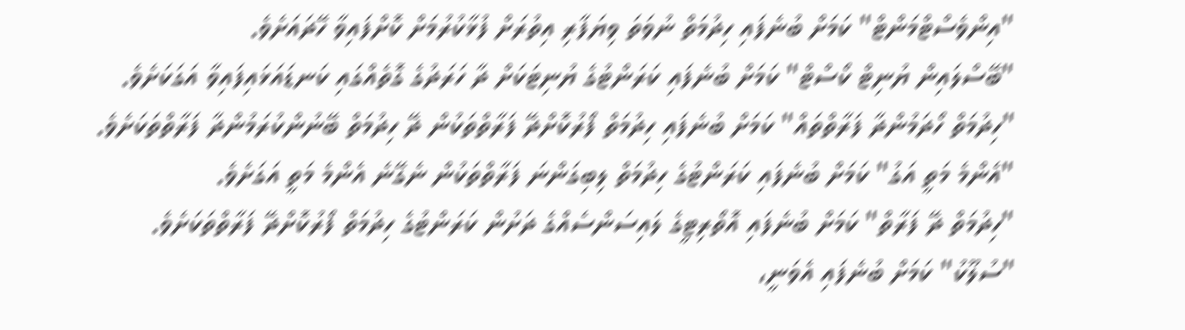"އިންވެސްޓްމަންޓް" ކަމަށް ބުނެފައި ހިދުމަތް ނުވަތަ ވިޔަފާރި އިތުރަށް ފުޅާކުރުމަށް ކޮށްފައިވާ ހޭދައަށެވެ.
"ބޭސްލައިން ޔުނިޓް ކޯސްޓް" ކަމަށް ބުނެފައި ކަރަންޓުގެ ޔުނިޓަކަށް ދާ ހަރަދުގެ ގޮތެއްގައި ކަނޑައަޅައިފައިވާ އަގަކަށެވެ.
"ހިދުމަތް ހޯދަމުންދާ ފަރާތްތައް" ކަމަށް ބުނެފައި ހިދުމަތް ފޯރުކޮށްދޭ ފަރާތްތަކުން ދޭ ހިދުމަތް ބޭނުންކުރަމުންދާ ފަރާތްތަކަށެވެ.
"އެންމެ މަތީ އަގު" ކަމަށް ބުނެފައި ކަރަންޓުގެ ހިދުމަތް ލިބިގަންނަ ފަރާތްތަކުން ނެގޭނެ އެންމެ މަތީ އަގަށެވެ.
"ހިދުމަތް ދޭ ފަރާތް" ކަމަށް ބުނެފައި އޮތޯރިޓީގެ ލައިސަންސެއްގެ ދަށުން ކަރަންޓުގެ ހިދުމަތް ފޯރުކޮށްދޭ ފަރާތްތަކަށެވެ.
"ސުލޫކު" ކަމަށް ބުނެފައި އެވަނީ،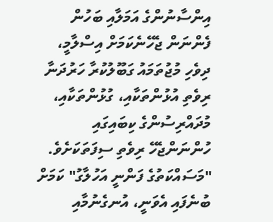އިންސާނުންގެ އަމަލާއި ބަހުން ފެންނަން ޖެހޭނެކަމަށް އިސްލާމީ، ދިވެހި މުޖުތަމައު ގަބޫލުކުރާ ހަރުދަނާ ރިވެތި އުޅުންތަކާއި، ގުޅުންތަކާއި، މުދައްރިސުންގެ ކިބައިގައި ހުންނަންޖެހޭ ރިވެތި ސިފަތަކަށެވެ.
"މަސައްކަތުގެ ފަންނީ އަހުލާގު" ކަމަށް ބުނެފައި އެވަނީ، އުނގެނުމާއި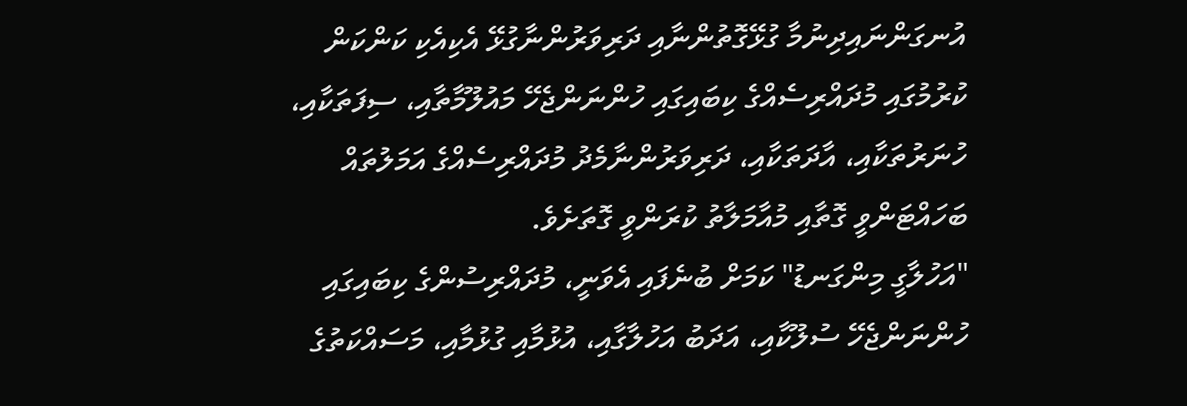އުނގަންނައިދިނުމާ ގުޅޭގޮތުންނާއި ދަރިވަރުންނާގުޅޭ އެކިއެކި ކަންކަން ކުރުމުގައި މުދައްރިސެއްގެ ކިބައިގައި ހުންނަންޖެހޭ މައުލޫމާތާއި، ސިފަތަކާއި، ހުނަރުތަކާއި، އާދަތަކާއި، ދަރިވަރުންނާމެދު މުދައްރިސެއްގެ އަމަލުތައް ބަހައްޓަންވީ ގޮތާއި މުއާމަލާތު ކުރަންވީ ގޮތަށެވެ.
"އަހުލާގީ މިންގަނޑު" ކަމަށް ބުނެފައި އެވަނީ، މުދައްރިސުންގެ ކިބައިގައި ހުންނަންޖެހޭ ސުލޫކާއި، އަދަބު އަހުލާގާއި، އުޅުމާއި ގުޅުމާއި، މަސައްކަތުގެ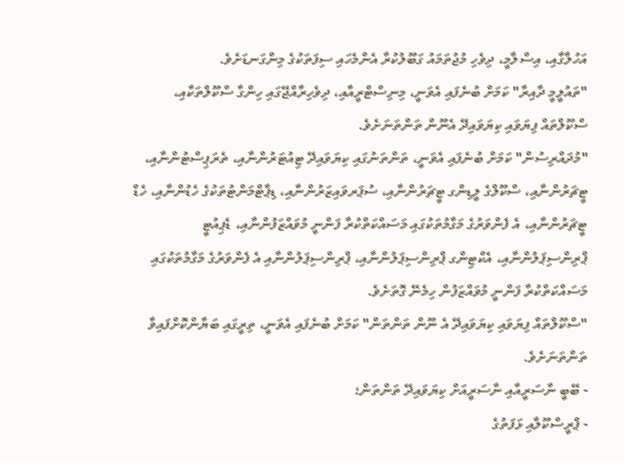އަހުލާގާއި، އިސްލާމީ، ދިވެހި މުޖުތަމައު ގަބޫލުކުރާ އެންމެހައި ސިފަތަކުގެ މިންގަނޑަށެވެ.
"ތައުލީމީ ދާއިރާ" ކަމަށް ބުނެފައި އެވަނީ، މިނިސްޓްރީއާއި، ދިވެހިރާއްޖޭގައި ހިންގާ ސްކޫލްތަކާއި، ސްކޫލްތައް ފިޔަވައި ކިޔަވައިދޭ އެނޫން ތަންތަނަށެވެ.
"މުދައްރިސުން" ކަމަށް ބުނެފައި އެވަނީ، ތަންތަނުގައި ކިޔަވައިދޭ ޓިއުޓަރުންނާއި، ތެރަޕިސްޓުންނާއި، ޓީޗަރުންނާއި، ސްކޫލްގެ ލީޑިންގ ޓީޗަރުންނާއި، ސުޕަރވައިޒަރުންނާއި، ޑިޕާޓްމަންޓުތަކުގެ ހެޑުންނާއި، ހެޑް ޓީޗަރުންނާއި، އެ ފެންވަރުގެ މަގާމުތަކުގައި މަސައްކަތްކުރާ ފަންނީ މުވައްޒަފުންނާއި، ޑެޕިއުޓީ ޕްރިންސިޕަލުންނާއި، އެކްޓިންގ ޕްރިންސިޕަލުންނާއި، ޕްރިންސިޕަލުންނާއި އެ ފެންވަރުގެ މަގާމުތަކުގައި މަސައްކަތްކުރާ ފަންނީ މުވައްޒަފުން ހިމެނޭ ގޮތަށެވެ.
"ސްކޫލްތައް ފިޔަވައި ކިޔަވައިދޭ އެ ނޫން ތަންތަން" ކަމަށް ބުނެފައި އެވަނީ، ތިރީގައި ބަޔާންކޮށްފައިވާ ތަންތަނަށެވެ.
- ބޭބީ ނާސަރީއާއި ނާސަރީއަށް ކިޔަވައިދޭ ތަންތަން؛
- ޕްރީސްކޫލާއި ޅަފަތުގެ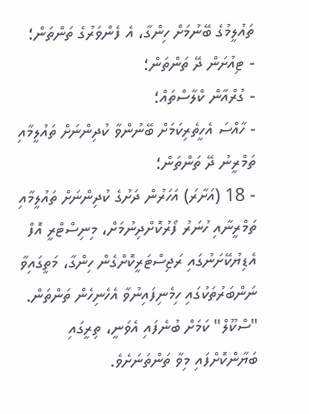ތައުލީމުގެ ބޭނުމަށް ހިންގާ، އެ ފެންވަރުގެ ތަންތަން؛
- ޓިއުށަން ދޭ ތަންތަން؛
- ގުރްއާން ކްލާސްތައް؛
- ހާއްސަ އެހީތެރިކަމަށް ބޭނުންވާ ކުދިންނަށް ތައުލީމާއި ތަމްރީނު ދޭ ތަންތަން؛
- 18 (އަށާރަ) އަހަރުން ދަށުގެ ކުދިންނަށް ތައުލީމާއި ތަމްރީނާއި ހުނަރު ފޯރުކޮށްދިނުމަށް، މިނިސްޓްރީ އޮފް އެޑިޔުކޭށަނުގައި ރަޖިސްޓަރީކޮށްގެން ހިންގާ، މަތީގައިވާ ނަންބަރުތަކުގައި ހިމެނިފައިނުވާ އެހެނިހެން ތަންތަން.
"ސްކޫލް" ކަމަށް ބުނެފައި އެވަނީ، ތިރީގައި ބަޔާންކޮށްފައި މިވާ ތަންތަނަށެވެ.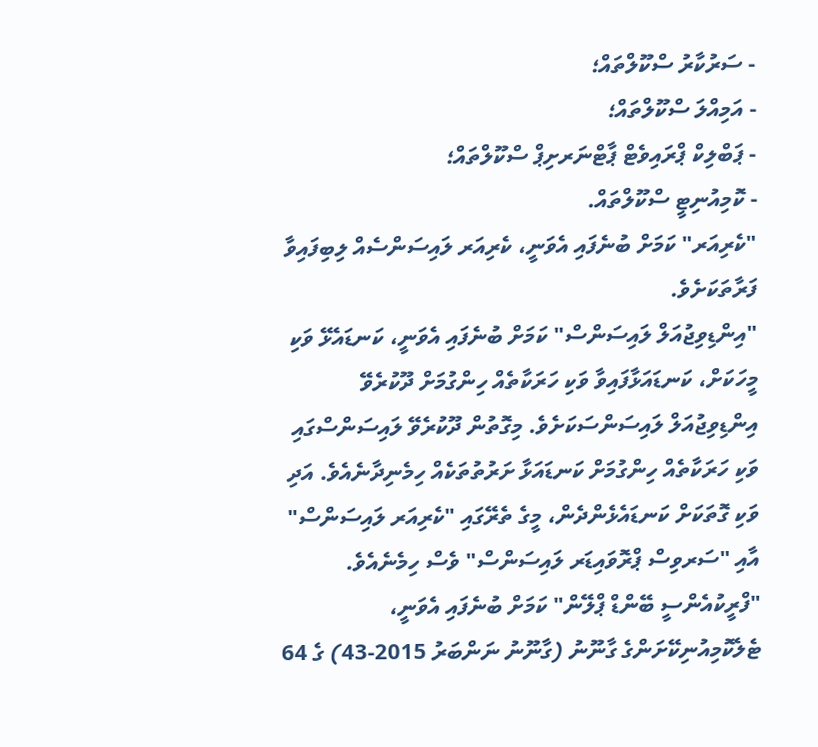- ސަރުކާރު ސްކޫލްތައް؛
- އަމިއްލަ ސްކޫލްތައް؛
- ޕަބްލިކް ޕްރައިވެޓް ޕާޓްނަރށިޕް ސްކޫލްތައް؛
- ކޮމިއުނިޓީ ސްކޫލްތައް.
"ކެރިއަރ" ކަމަށް ބުނެފައި އެވަނީ، ކެރިއަރ ލައިސަންސެއް ލިބިފައިވާ ފަރާތަކަށެވެ.
"އިންޑިވިޖުއަލް ލައިސަންސް" ކަމަށް ބުނެފައި އެވަނީ، ކަނޑައެޅޭ ވަކި މީހަކަށް، ކަނޑައަޅާފައިވާ ވަކި ހަރަކާތެއް ހިންގުމަށް ދޫކުރެވޭ އިންޑިވިޖުއަލް ލައިސަންސަކަށެވެ. މިގޮތުން ދޫކުރެވޭ ލައިސަންސްގައި ވަކި ހަރަކާތެއް ހިންގުމަށް ކަނޑައަޅާ ށަރުތުތަކެއް ހިމެނިދާނެއެވެ. އަދި ވަކި ގޮތަކަށް ކަނޑައެޅެންދެން، މީގެ ތެރޭގައި "ކެރިއަރ ލައިސަންސް" އާއި "ސަރވިސް ޕްރޮވައިޑަރ ލައިސަންސް" ވެސް ހިމެނެއެވެ.
"ފްރީކުއެންސީ ބޭންޑް ޕްލޭން" ކަމަށް ބުނެފައި އެވަނީ، ޓެލެކޮމިއުނިކޭށަންގެ ގާނޫނު (ގާނޫނު ނަންބަރު 2015-43) ގެ 64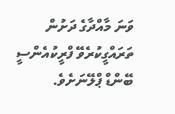ވަނަ މާއްދާގެ ދަށުން ތަރައްގީކުރެވޭ ފްރީކުއެންސީ ބޭންޑް ޕްލޭނަށެވެ.